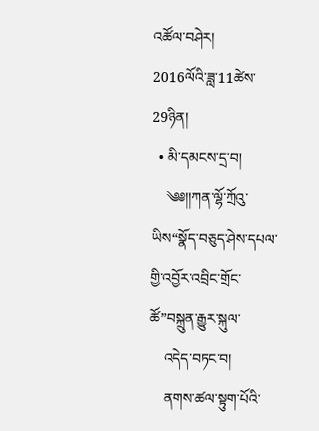འཚོལ་བཤེར།
2016ལོའི་ཟླ་11ཚེས་29ཉིན།
  • མི་དམངས་དྲ་བ།
    ༄༅།།ཀན་ལྷོ་ཀྲོའུ་ཡིས“སྣོད་བཅུད་ཤེས་དཔལ་གྱི་འབྱོར་འབྲིང་གྲོང་ཚོ”བསྐྲུན་རྒྱུར་སྐུལ་
    འདེད་བཏང་བ།
    ནགས་ཚལ་སྟུག་པོའི་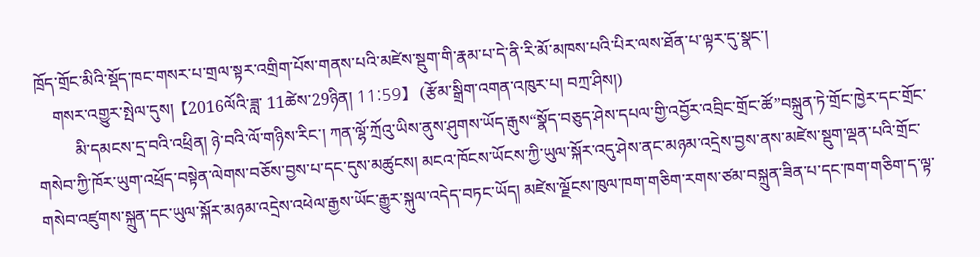ཁྲོད་གྲོང་མིའི་སྡོད་ཁང་གསར་པ་གྲལ་སྟར་འགྲིག་པོས་གནས་པའི་མཛེས་སྡུག་གི་རྣམ་པ་དེ་ནི་རི་མོ་མཁས་པའི་པིར་ལས་ཐོན་པ་ལྟར་དུ་སྣང་།
    གསར་འགྱུར་སྤེལ་དུས།  【2016ལོའི་ཟླ་ 11ཚེས་29ཉིན། 11:59】   (རྩོམ་སྒྲིག་འགན་འཁུར་པ། བཀྲ་ཤིས།)
         མི་དམངས་དྲ་བའི་འཕྲིན། ཉེ་བའི་ལོ་གཉིས་རིང་། ཀན་ལྷོ་ཀྲོའུ་ཡིས་ནུས་ཤུགས་ཡོད་རྒུས“སྣོད་བཅུད་ཤེས་དཔལ་གྱི་འབྱོར་འབྲིང་གྲོང་ཚོ”བསྐྲུན་ཏེ་གྲོང་ཁྱེར་དང་གྲོང་གསེབ་ཀྱི་ཁོར་ཡུག་འཕྲོད་བསྟེན་ལེགས་བཅོས་བྱས་པ་དང་དུས་མཚུངས། མངའ་ཁོངས་ཡོངས་ཀྱི་ཡུལ་སྐོར་འདུ་ཤེས་ནང་མཉམ་འདྲེས་བྱས་ནས་མཛེས་སྡུག་ལྡན་པའི་གྲོང་གསེབ་འཛུགས་སྐྲུན་དང་ཡུལ་སྐོར་མཉམ་འདྲེས་འཕེལ་རྒྱས་ཡོང་རྒྱུར་སྐུལ་འདེད་བཏང་ཡོད། མཛེས་ལྗོངས་ཁུལ་ཁག་གཅིག་རགས་ཙམ་བསྐྲུན་ཟིན་པ་དང་ཁག་གཅིག་ད་ལྟ་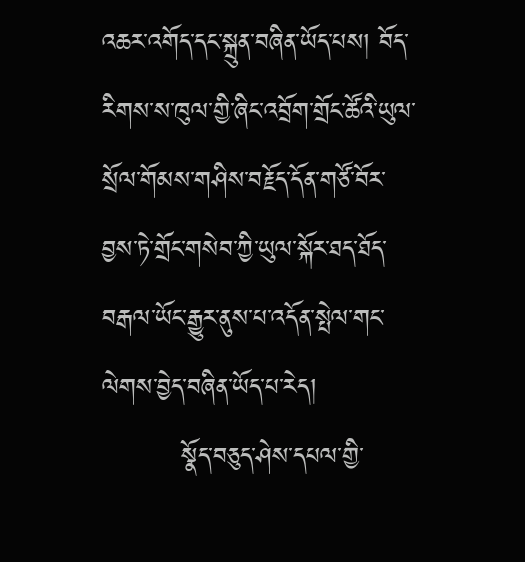འཆར་འགོད་དང་སྐྲུན་བཞིན་ཡོད་པས། བོད་རིགས་ས་ཁུལ་གྱི་ཞིང་འབྲོག་གྲོང་ཚོའི་ཡུལ་སྲོལ་གོམས་གཤིས་བརྗོད་དོན་གཙོ་བོར་བྱས་ཏེ་གྲོང་གསེབ་ཀྱི་ཡུལ་སྐོར་ཐད་ཐོད་བརྒལ་ཡོང་རྒྱུར་ནུས་པ་འདོན་སྤེལ་གང་ལེགས་བྱེད་བཞིན་ཡོད་པ་རེད།
         སྣོད་བཅུད་ཤེས་དཔལ་གྱི་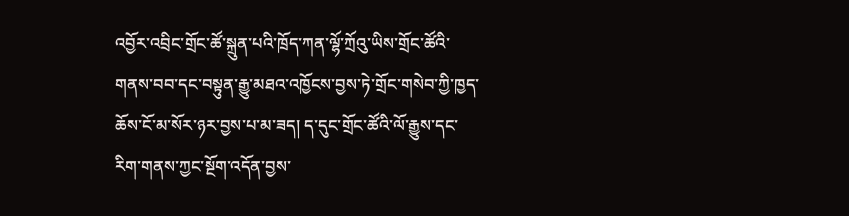འབྱོར་འབྲིང་གྲོང་ཚོ་སྐྲུན་པའི་ཁྲོད་ཀན་ལྷོ་ཀྲོའུ་ཡིས་གྲོང་ཚོའི་གནས་བབ་དང་བསྟུན་རྒྱུ་མཐའ་འཁྱོངས་བྱས་ཏེ་གྲོང་གསེབ་ཀྱི་ཁྱད་ཆོས་ངོ་མ་སོར་ཉར་བྱས་པ་མ་ཟད། ད་དུང་གྲོང་ཚོའི་ལོ་རྒྱུས་དང་རིག་གནས་ཀྱང་སྔོག་འདོན་བྱས་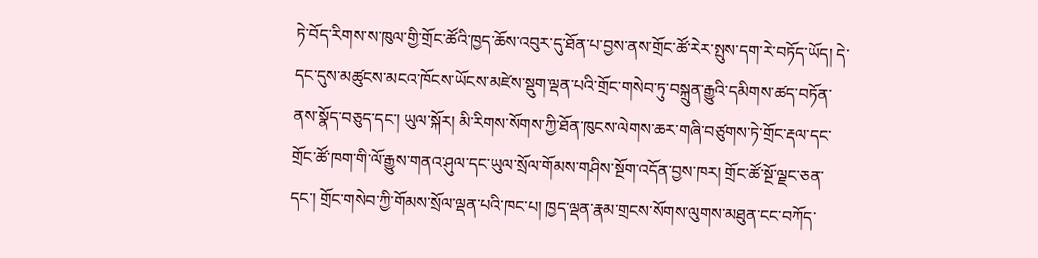ཏེ་བོད་རིགས་ས་ཁུལ་གྱི་གྲོང་ཚོའི་ཁྱད་ཆོས་འབུར་དུ་ཐོན་པ་བྱས་ནས་གྲོང་ཚོ་རེར་སྤུས་དག་རེ་བཏོད་ཡོད། དེ་དང་དུས་མཚུངས་མངའ་ཁོངས་ཡོངས་མཛེས་སྡུག་ལྡན་པའི་གྲོང་གསེབ་ཏུ་བསྐྲུན་རྒྱུའི་དམིགས་ཚད་བཏོན་ནས་སྣོད་བཅུད་དང་། ཡུལ་སྐོར། མི་རིགས་སོགས་ཀྱི་ཐོན་ཁུངས་ལེགས་ཆར་གཞི་བཙུགས་ཏེ་གྲོང་རྡལ་དང་གྲོང་ཚོ་ཁག་གི་ལོ་རྒྱུས་གནའ་ཤུལ་དང་ཡུལ་སྲོལ་གོམས་གཤིས་སྔོག་འདོན་བྱས་ཁར། གྲོང་ཚོ་སྔོ་ལྗང་ཅན་དང་། གྲོང་གསེབ་ཀྱི་གོམས་སྲོལ་ལྡན་པའི་ཁང་པ། ཁྱད་ལྡན་རྣམ་གྲངས་སོགས་ལུགས་མཐུན་ངང་བཀོད་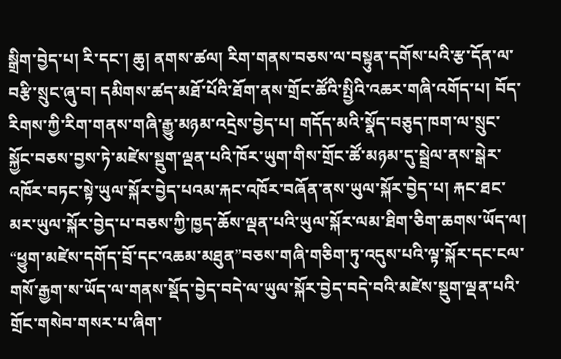སྒྲིག་བྱེད་པ། རི་དང་། ཆུ། ནགས་ཚལ། རིག་གནས་བཅས་ལ་བསྟུན་དགོས་པའི་རྩ་དོན་ལ་བརྩི་སྲུང་ཞུ་བ། དམིགས་ཚད་མཐོ་པོའི་ཐོག་ནས་གྲོང་ཚོའི་སྤྱིའི་འཆར་གཞི་འགོད་པ། བོད་རིགས་ཀྱི་རིག་གནས་གཞི་རྒྱུ་མཉམ་འདྲེས་བྱེད་པ། གདོད་མའི་སྣོད་བཅུད་ཁག་ལ་སྲུང་སྐྱོང་བཅས་བྱས་ཏེ་མཛེས་སྡུག་ལྡན་པའི་ཁོར་ཡུག་གིས་གྲོང་ཚོ་མཉམ་དུ་སྦྲེལ་ནས་སྒེར་འཁོར་བཏང་སྟེ་ཡུལ་སྐོར་བྱེད་པའམ་རྐང་འཁོར་བཞོན་ནས་ཡུལ་སྐོར་བྱེད་པ། རྐང་ཐང་མར་ཡུལ་སྐོར་བྱེད་པ་བཅས་ཀྱི་ཁྱད་ཆོས་ལྡན་པའི་ཡུལ་སྐོར་ལམ་ཐིག་ཅིག་ཆགས་ཡོད་ལ། “ཕྱུག་མཛེས་དགོད་བྲོ་དང་འཆམ་མཐུན”བཅས་གཞི་གཅིག་ཏུ་འདུས་པའི་ལྟ་སྐོར་དང་ངལ་གསོ་རྒྱག་ས་ཡོད་ལ་གནས་སྡོད་བྱེད་བདེ་ལ་ཡུལ་སྐོར་བྱེད་བདེ་བའི་མཛེས་སྡུག་ལྡན་པའི་གྲོང་གསེབ་གསར་པ་ཞིག་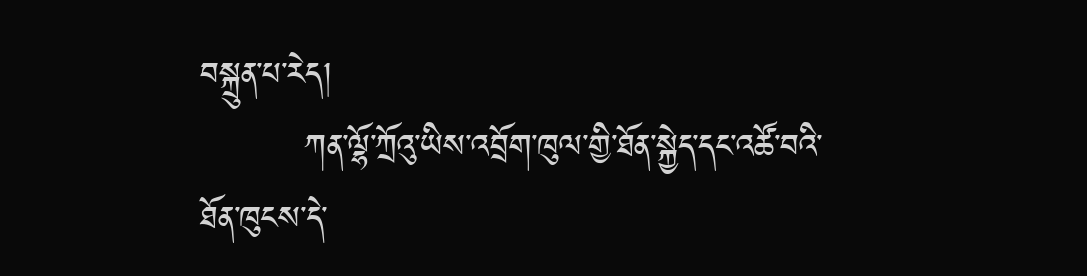བསྐྲུན་པ་རེད།
         ཀན་ལྷོ་ཀྲོའུ་ཡིས་འབྲོག་ཁུལ་གྱི་ཐོན་སྐྱེད་དང་འཚོ་བའི་ཐོན་ཁུངས་དེ་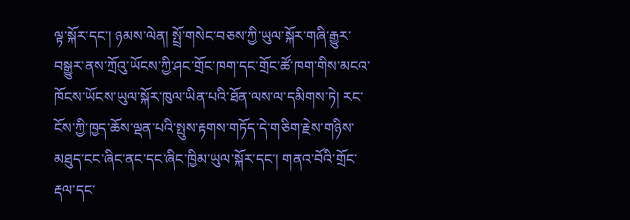ལྟ་སྐོར་དང་། ཉམས་ལེན། སྤྲོ་གསེང་བཅས་ཀྱི་ཡུལ་སྐོར་གཞི་རྒྱུར་བསྒྱུར་ནས་ཀྲོའུ་ཡོངས་ཀྱི་ཤང་གྲོང་ཁག་དང་གྲོང་ཚོ་ཁག་གིས་མངའ་ཁོངས་ཡོངས་ཡུལ་སྐོར་ཁུལ་ཡིན་པའི་ཐོན་ལས་ལ་དམིགས་ཏེ། རང་ངོས་ཀྱི་ཁྱད་ཆོས་ལྡན་པའི་སྤུས་རྟགས་གཏོད་དེ་གཅིག་རྗེས་གཉིས་མཐུད་ངང་ཞིང་ནང་དང་ཞིང་ཁྱིམ་ཡུལ་སྐོར་དང་། གནའ་བོའི་གྲོང་རྡལ་དང་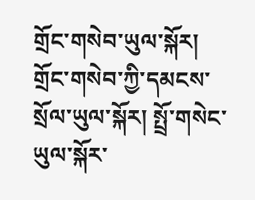གྲོང་གསེབ་ཡུལ་སྐོར། གྲོང་གསེབ་ཀྱི་དམངས་སྲོལ་ཡུལ་སྐོར། སྤྲོ་གསེང་ཡུལ་སྐོར་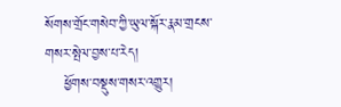སོགས་གྲོང་གསེབ་ཀྱི་ཡུལ་སྐོར་རྣམ་གྲངས་གསར་སྤེལ་བྱས་པ་རེད།
    ཕྱོགས་བསྡུས་གསར་འགྱུར།